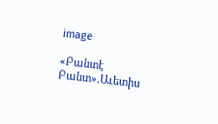image

«Բանտէ Բանտ».Աւետիս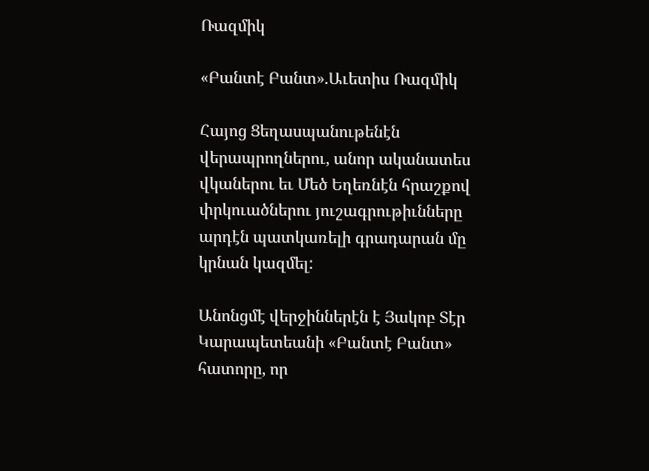Ռազմիկ

«Բանտէ Բանտ».Աւետիս Ռազմիկ

Հայոց Ցեղասպանութենէն վերապրողներու, անոր ականատես վկաներու եւ Մեծ Եղեռնէն հրաշքով փրկուածներու յուշագրութիւնները արդէն պատկառելի գրադարան մը կրնան կազմել:

Անոնցմէ վերջիններէն է Յակոբ Տէր Կարապետեանի «Բանտէ Բանտ» հատորը, որ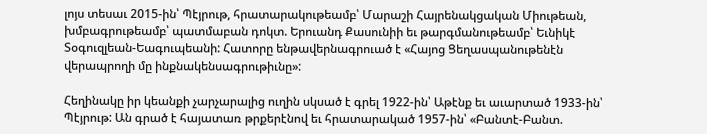լոյս տեսաւ 2015-ին՝ Պէյրութ, հրատարակութեամբ՝ Մարաշի Հայրենակցական Միութեան, խմբագրութեամբ՝ պատմաբան դոկտ. Երուանդ Քասունիի եւ թարգմանութեամբ՝ Եւնիկէ Տօգուզլեան-Եագուպեանի: Հատորը ենթավերնագրուած է «Հայոց Ցեղասպանութենէն վերապրողի մը ինքնակենսագրութիւնը»:

Հեղինակը իր կեանքի չարչարալից ուղին սկսած է գրել 1922-ին՝ Աթէնք եւ աւարտած 1933-ին՝ Պէյրութ: Ան գրած է հայատառ թրքերէնով եւ հրատարակած 1957-ին՝ «Բանտէ-Բանտ.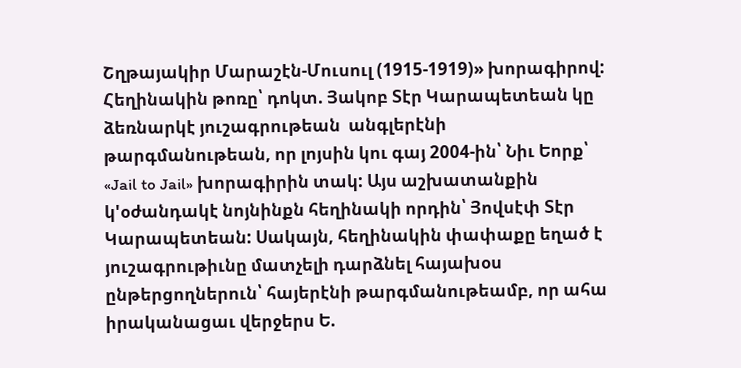Շղթայակիր Մարաշէն-Մուսուլ (1915-1919)» խորագիրով: Հեղինակին թոռը՝ դոկտ. Յակոբ Տէր Կարապետեան կը ձեռնարկէ յուշագրութեան  անգլերէնի թարգմանութեան, որ լոյսին կու գայ 2004-ին՝ Նիւ Եորք՝ «Jail to Jail» խորագիրին տակ: Այս աշխատանքին կ'օժանդակէ նոյնինքն հեղինակի որդին՝ Յովսէփ Տէր Կարապետեան: Սակայն, հեղինակին փափաքը եղած է յուշագրութիւնը մատչելի դարձնել հայախօս ընթերցողներուն՝ հայերէնի թարգմանութեամբ, որ ահա իրականացաւ վերջերս Ե.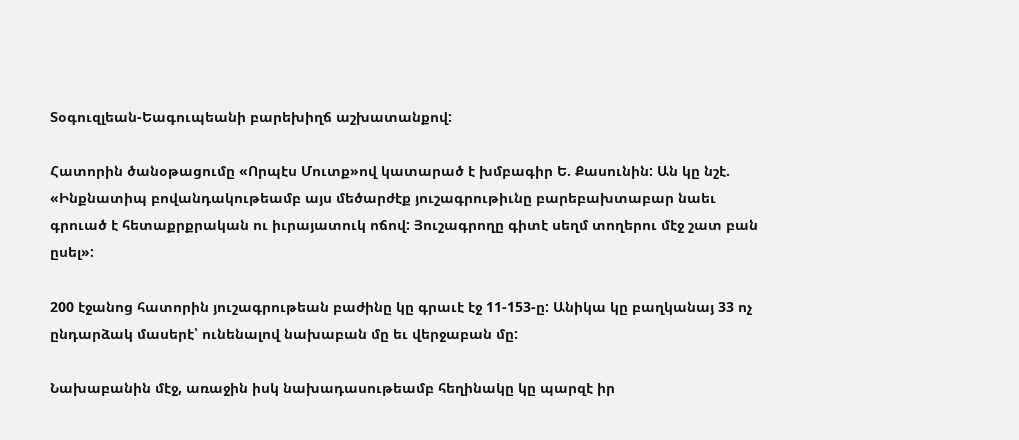Տօգուզլեան-Եագուպեանի բարեխիղճ աշխատանքով:

Հատորին ծանօթացումը «Որպէս Մուտք»ով կատարած է խմբագիր Ե. Քասունին: Ան կը նշէ. «Ինքնատիպ բովանդակութեամբ այս մեծարժէք յուշագրութիւնը բարեբախտաբար նաեւ գրուած է հետաքրքրական ու իւրայատուկ ոճով: Յուշագրողը գիտէ սեղմ տողերու մէջ շատ բան ըսել»:

200 էջանոց հատորին յուշագրութեան բաժինը կը գրաւէ էջ 11-153-ը: Անիկա կը բաղկանայ 33 ոչ ընդարձակ մասերէ՝ ունենալով նախաբան մը եւ վերջաբան մը:

Նախաբանին մէջ, առաջին իսկ նախադասութեամբ հեղինակը կը պարզէ իր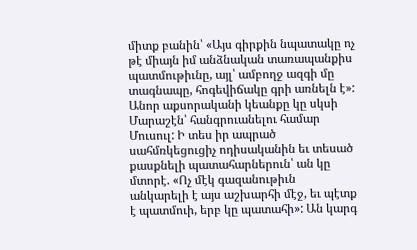միտք բանին՝ «Այս գիրքին նպատակը ոչ թէ միայն իմ անձնական տառապանքիս պատմութիւնը, այլ՝ ամբողջ ազգի մը տագնապը, հոգեվիճակը գրի առնելն է»: Անոր աքսորականի կեանքը կը սկսի Մարաշէն՝ հանգրուանելու համար Մուսուլ: Ի տես իր ապրած սահմռկեցուցիչ ոդիսականին եւ տեսած քասքնելի պատահարներուն՝ ան կը մտորէ. «Ոչ մէկ գազանութիւն անկարելի է այս աշխարհի մէջ, եւ պէտք է պատմուի, երբ կը պատահի»: Ան կարգ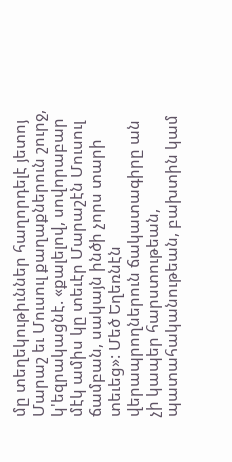մը տեղեկութիւններ հաղորդելէ յետոյ Մարաշ եւ Մուսուլ քաղաքներուն շուրջ, կ'եզրակացնէ. «քալելով, սովորաբար մէկ ամիս կը տեւէր Մարաշէն Մուսուլ ճամբան, սակայն ինծի չորս տարի տեւեց»: Մեծ Եղեռնէն վերապրողներուն ճակատագիրը ան չի կապեր հարստութեան, պատահականութեան, բախտին կամ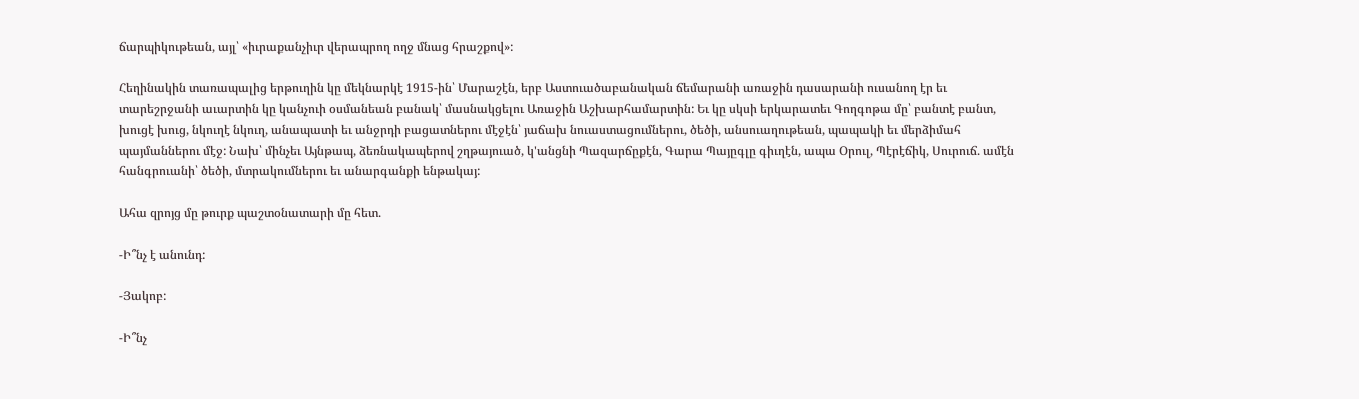ճարպիկութեան, այլ՝ «իւրաքանչիւր վերապրող ողջ մնաց հրաշքով»:

Հեղինակին տառապալից երթուղին կը մեկնարկէ 1915-ին՝ Մարաշէն, երբ Աստուածաբանական ճեմարանի առաջին դասարանի ուսանող էր եւ տարեշրջանի աւարտին կը կանչուի օսմանեան բանակ՝ մասնակցելու Առաջին Աշխարհամարտին: Եւ կը սկսի երկարատեւ Գողգոթա մը՝ բանտէ բանտ, խուցէ խուց, նկուղէ նկուղ, անապատի եւ անջրդի բացատներու մէջէն՝ յաճախ նուաստացումներու, ծեծի, անսուաղութեան, պապակի եւ մերձիմահ պայմաններու մէջ: Նախ՝ մինչեւ Այնթապ, ձեռնակապերով շղթայուած, կ'անցնի Պազարճըքէն, Գարա Պայըգլը գիւղէն, ապա Օրուլ, Պէրէճիկ, Սուրուճ. ամէն հանգրուանի՝ ծեծի, մտրակումներու եւ անարգանքի ենթակայ:

Ահա զրոյց մը թուրք պաշտօնատարի մը հետ.

-Ի՞նչ է անունդ:

-Յակոբ:

-Ի՞նչ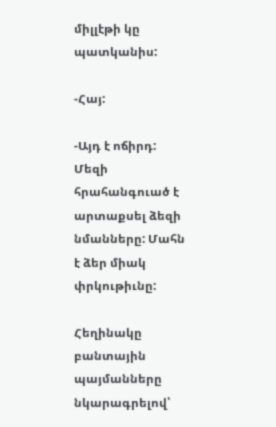միլլէթի կը պատկանիս:

-Հայ:

-Այդ է ոճիրդ: Մեզի հրահանգուած է արտաքսել ձեզի նմանները: Մահն է ձեր միակ փրկութիւնը:

Հեղինակը բանտային պայմանները նկարագրելով՝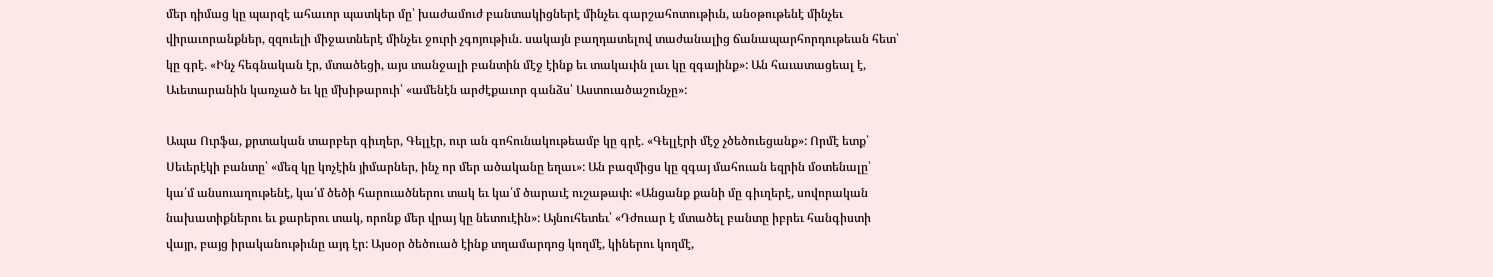մեր դիմաց կը պարզէ ահաւոր պատկեր մը՝ խաժամուժ բանտակիցներէ մինչեւ գարշահոտութիւն, անօթութենէ մինչեւ վիրաւորանքներ, զզուելի միջատներէ մինչեւ ջուրի չգոյութիւն. սակայն բաղդատելով տաժանալից ճանապարհորդութեան հետ՝ կը գրէ. «Ինչ հեգնական էր, մտածեցի, այս տանջալի բանտին մէջ էինք եւ տակաւին լաւ կը զգայինք»: Ան հաւատացեալ է, Աւետարանին կառչած եւ կը մխիթարուի՝ «ամենէն արժէքաւոր գանձս՝ Աստուածաշունչը»:

Ապա Ուրֆա, քրտական տարբեր գիւղեր, Գելլէր, ուր ան գոհունակութեամբ կը գրէ. «Գելլէրի մէջ չծեծուեցանք»: Որմէ ետք՝ Սեւերէկի բանտը՝ «մեզ կը կոչէին յիմարներ, ինչ որ մեր ածականը եղաւ»: Ան բազմիցս կը զգայ մահուան եզրին մօտենալը՝ կա՛մ անսուաղութենէ, կա՛մ ծեծի հարուածներու տակ եւ կա՛մ ծարաւէ ուշաթափ: «Անցանք քանի մը գիւղերէ, սովորական նախատիքներու եւ քարերու տակ, որոնք մեր վրայ կը նետուէին»: Այնուհետեւ՝ «Դժուար է մտածել բանտը իբրեւ հանգիստի վայր, բայց իրականութիւնը այդ էր: Այսօր ծեծուած էինք տղամարդոց կողմէ, կիներու կողմէ,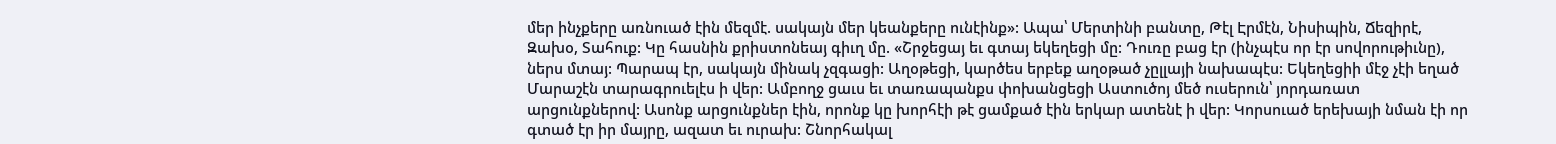մեր ինչքերը առնուած էին մեզմէ. սակայն մեր կեանքերը ունէինք»: Ապա՝ Մերտինի բանտը, Թէլ Էրմէն, Նիսիպին, Ճեզիրէ, Զախօ, Տահուք: Կը հասնին քրիստոնեայ գիւղ մը. «Շրջեցայ եւ գտայ եկեղեցի մը: Դուռը բաց էր (ինչպէս որ էր սովորութիւնը), ներս մտայ: Պարապ էր, սակայն մինակ չզգացի: Աղօթեցի, կարծես երբեք աղօթած չըլլայի նախապէս: Եկեղեցիի մէջ չէի եղած Մարաշէն տարագրուելէս ի վեր: Ամբողջ ցաւս եւ տառապանքս փոխանցեցի Աստուծոյ մեծ ուսերուն՝ յորդառատ արցունքներով: Ասոնք արցունքներ էին, որոնք կը խորհէի թէ ցամքած էին երկար ատենէ ի վեր: Կորսուած երեխայի նման էի որ գտած էր իր մայրը, ազատ եւ ուրախ: Շնորհակալ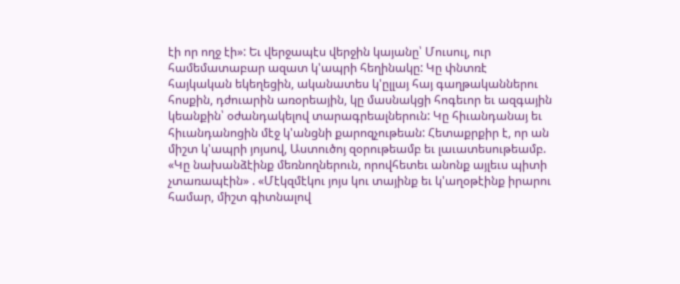էի որ ողջ էի»: Եւ վերջապէս վերջին կայանը՝ Մուսուլ, ուր համեմատաբար ազատ կ'ապրի հեղինակը: Կը փնտռէ հայկական եկեղեցին, ականատես կ'ըլլայ հայ գաղթականներու հոսքին, դժուարին առօրեային, կը մասնակցի հոգեւոր եւ ազգային կեանքին՝ օժանդակելով տարագրեալներուն: Կը հիւանդանայ եւ հիւանդանոցին մէջ կ'անցնի քարոզչութեան: Հետաքրքիր է, որ ան միշտ կ'ապրի յոյսով, Աստուծոյ զօրութեամբ եւ լաւատեսութեամբ. «Կը նախանձէինք մեռնողներուն, որովհետեւ անոնք այլեւս պիտի չտառապէին» . «Մէկզմէկու յոյս կու տայինք եւ կ'աղօթէինք իրարու համար, միշտ գիտնալով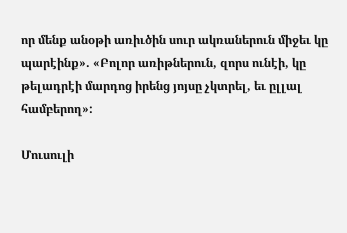որ մենք անօթի առիւծին սուր ակռաներուն միջեւ կը պարէինք». «Բոլոր առիթներուն, զորս ունէի, կը թելադրէի մարդոց իրենց յոյսը չկտրել, եւ ըլլալ համբերող»:

Մուսուլի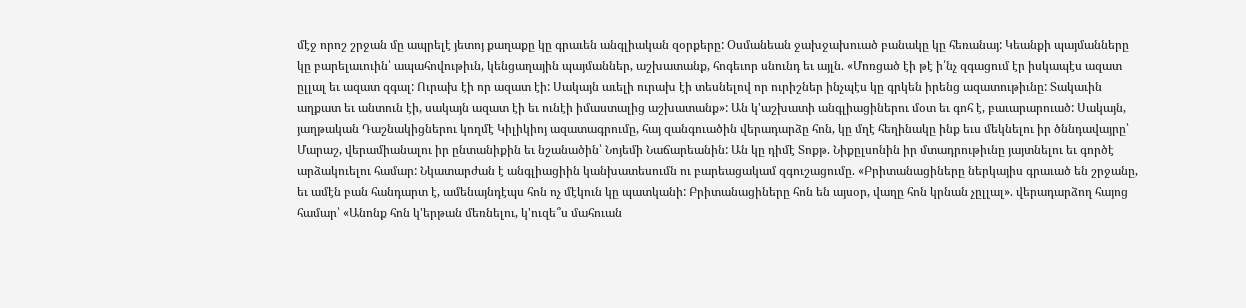մէջ որոշ շրջան մը ապրելէ յետոյ քաղաքը կը գրաւեն անգլիական զօրքերը: Օսմանեան ջախջախուած բանակը կը հեռանայ: Կեանքի պայմանները կը բարելաւուին՝ ապահովութիւն, կենցաղային պայմաններ, աշխատանք, հոգեւոր սնունդ եւ այլն. «Մոռցած էի թէ ի՛նչ զգացում էր իսկապէս ազատ ըլլալ եւ ազատ զգալ: Ուրախ էի որ ազատ էի: Սակայն աւելի ուրախ էի տեսնելով որ ուրիշներ ինչպէս կը գրկեն իրենց ազատութիւնը: Տակաւին աղքատ եւ անտուն էի, սակայն ազատ էի եւ ունէի իմաստալից աշխատանք»: Ան կ'աշխատի անգլիացիներու մօտ եւ գոհ է, բաւարարուած: Սակայն, յաղթական Դաշնակիցներու կողմէ Կիլիկիոյ ազատագրումը, հայ զանգուածին վերադարձը հոն, կը մղէ հեղինակը ինք եւս մեկնելու իր ծննդավայրը՝ Մարաշ, վերամիանալու իր ընտանիքին եւ նշանածին՝ Նոյեմի Նաճարեանին: Ան կը դիմէ Տոքթ. Նիքըլսոնին իր մտադրութիւնը յայտնելու եւ գործէ արձակուելու համար: Նկատարժան է անգլիացիին կանխատեսումն ու բարեացակամ զգուշացումը. «Բրիտանացիները ներկայիս գրաւած են շրջանը, եւ ամէն բան հանդարտ է, ամենայնդէպս հոն ոչ մէկուն կը պատկանի: Բրիտանացիները հոն են այսօր, վաղը հոն կրնան չըլլալ». վերադարձող հայոց համար՝ «Անոնք հոն կ'երթան մեռնելու, կ'ուզե՞ս մահուան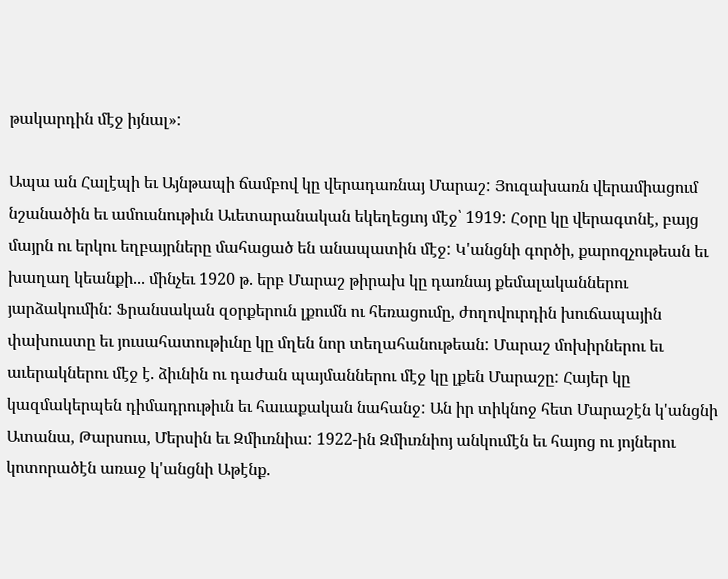թակարդին մէջ իյնալ»:

Ապա ան Հալէպի եւ Այնթապի ճամբով կը վերադառնայ Մարաշ: Յուզախառն վերամիացում նշանածին եւ ամուսնութիւն Աւետարանական եկեղեցւոյ մէջ՝ 1919: Հօրը կը վերագտնէ, բայց մայրն ու երկու եղբայրները մահացած են անապատին մէջ: Կ'անցնի գործի, քարոզչութեան եւ խաղաղ կեանքի... մինչեւ 1920 թ. երբ Մարաշ թիրախ կը դառնայ քեմալականներու յարձակումին: Ֆրանսական զօրքերուն լքումն ու հեռացումը, ժողովուրդին խուճապային փախուստը եւ յուսահատութիւնը կը մղեն նոր տեղահանութեան: Մարաշ մոխիրներու եւ աւերակներու մէջ է. ձիւնին ու դաժան պայմաններու մէջ կը լքեն Մարաշը: Հայեր կը կազմակերպեն դիմադրութիւն եւ հաւաքական նահանջ: Ան իր տիկնոջ հետ Մարաշէն կ'անցնի Ատանա, Թարսուս, Մերսին եւ Զմիւռնիա: 1922-ին Զմիւռնիոյ անկումէն եւ հայոց ու յոյներու կոտորածէն առաջ կ'անցնի Աթէնք.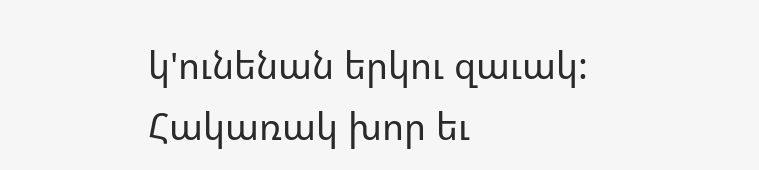կ'ունենան երկու զաւակ: Հակառակ խոր եւ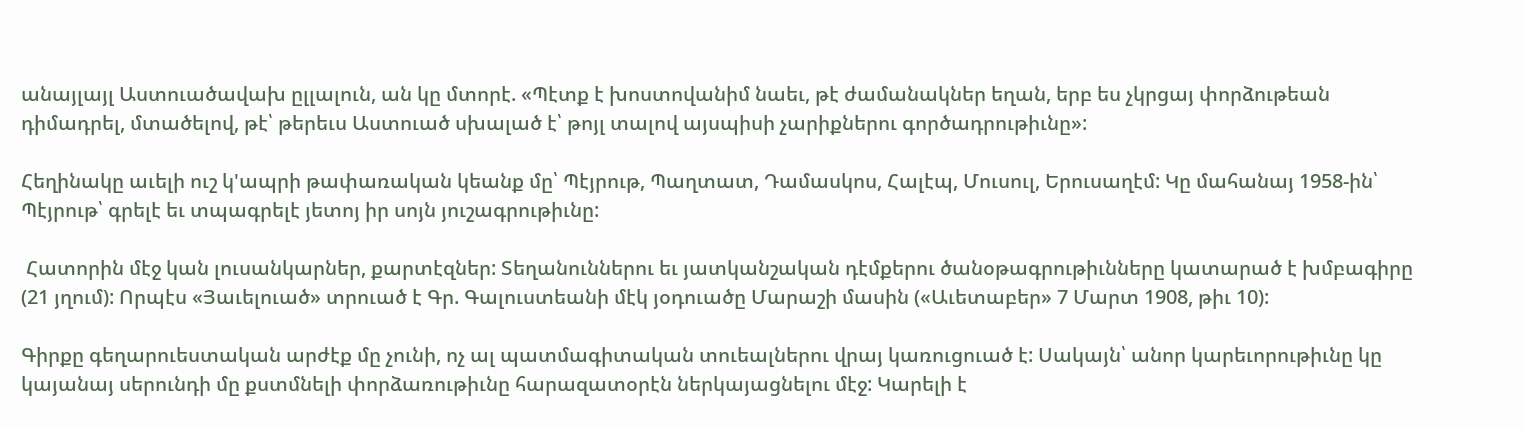անայլայլ Աստուածավախ ըլլալուն, ան կը մտորէ. «Պէտք է խոստովանիմ նաեւ, թէ ժամանակներ եղան, երբ ես չկրցայ փորձութեան դիմադրել, մտածելով, թէ՝ թերեւս Աստուած սխալած է՝ թոյլ տալով այսպիսի չարիքներու գործադրութիւնը»:

Հեղինակը աւելի ուշ կ'ապրի թափառական կեանք մը՝ Պէյրութ, Պաղտատ, Դամասկոս, Հալէպ, Մուսուլ, Երուսաղէմ: Կը մահանայ 1958-ին՝ Պէյրութ՝ գրելէ եւ տպագրելէ յետոյ իր սոյն յուշագրութիւնը:

 Հատորին մէջ կան լուսանկարներ, քարտէզներ: Տեղանուններու եւ յատկանշական դէմքերու ծանօթագրութիւնները կատարած է խմբագիրը (21 յղում): Որպէս «Յաւելուած» տրուած է Գր. Գալուստեանի մէկ յօդուածը Մարաշի մասին («Աւետաբեր» 7 Մարտ 1908, թիւ 10):

Գիրքը գեղարուեստական արժէք մը չունի, ոչ ալ պատմագիտական տուեալներու վրայ կառուցուած է: Սակայն՝ անոր կարեւորութիւնը կը կայանայ սերունդի մը քստմնելի փորձառութիւնը հարազատօրէն ներկայացնելու մէջ: Կարելի է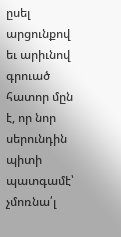ըսել արցունքով եւ արիւնով գրուած հատոր մըն է, որ նոր սերունդին պիտի պատգամէ՝ չմոռնա՛լ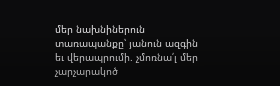մեր նախնիներուն տառապանքը՝ յանուն ազգին եւ վերապրումի. չմոռնա՛լ մեր չարչարակոծ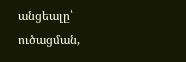անցեալը՝ ուծացման,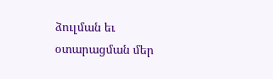ձուլման եւ օտարացման մեր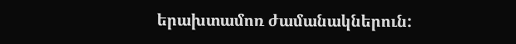երախտամոռ ժամանակներուն: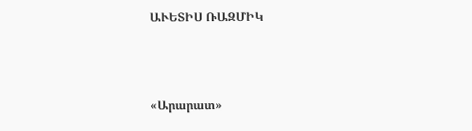ԱՒԵՏԻՍ ՌԱԶՄԻԿ



«Արարատ»